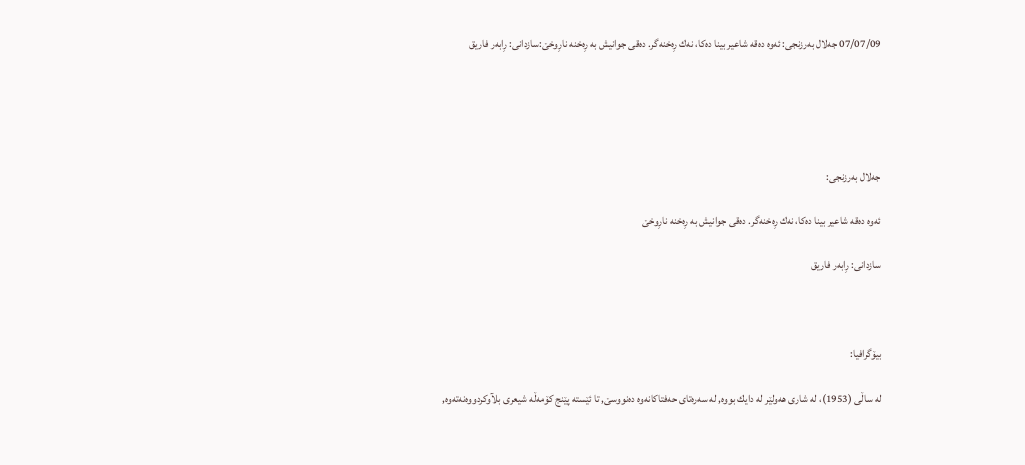07/07/09 جه‌لال به‌رزنجی: ئه‌وه‌ ده‌قه‌ شاعیر بینا ده‌كا، نه‌ك رِه‌خنه‌گر. ده‌قی جوانیش به‌ رِه‌خنه‌ نارِوخێ:سازدانی: رِابه‌ر فاریق





جه‌لال به‌رزنجی:

ئه‌وه‌ ده‌قه‌ شاعیر بینا ده‌كا، نه‌ك رِه‌خنه‌گر. ده‌قی جوانیش به‌ رِه‌خنه‌ نارِوخێ

سازدانی: رِابه‌ر فاریق



بیۆگرافیا:

له‌ ساڵی (1953)، له‌ شاری هه‌ولێر له‌ دایك بووه‌, له‌ سه‌ره‌تای حه‌فتاكانه‌وه‌ ده‌نووسێ, تا ئێسته‌ پێنج كۆمه‌ڵه‌ شیعری بلآوكردووه‌نه‌ته‌وه‌,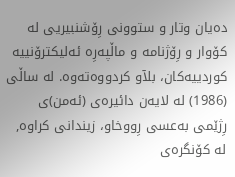ده‌یان وتار و ستوونی رِۆشنبیریی له‌ كۆوار و رِۆژنامه‌ و ماڵپه‌رِه‌ ئه‌لیكترۆنییه‌ كوردییه‌كان، بلآو كردووه‌ته‌وه‌. له‌ ساڵی (1986) له‌ لایه‌ن دائیره‌ی (ئه‌من)ی رِژێمی به‌عسی رِووخاو، زیندانی كراوه‌, له‌ كۆنگره‌ی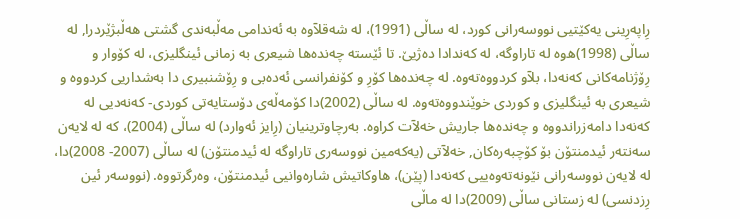رِاپه‌رِینی یه‌كێتیی نووسه‌رانی كورد، له‌ ساڵی (1991)، له‌ شه‌قلآوه‌ به‌ ئه‌ندامی مه‌ڵبه‌ندی گشتی هه‌ڵبژێردرا, له‌ ساڵی (1998)ه‌وه‌ له‌ تاراوگه‌، له‌ كه‌ندادا ده‌ژیێ. تا ئێسته‌ چه‌نده‌ها شیعری به‌ زمانی ئینگلیزی، له‌ كۆوار و رِۆژنامه‌كانی كه‌نه‌دا، بلآو كردووه‌ته‌وه‌. له‌ چه‌نده‌ها كۆرِ و كۆنفرانسی ئه‌ده‌بی و رِۆشنبیری دا به‌شداریی كردووه‌ و شیعری به‌ ئینگلیزی و كوردی خوێندووه‌ته‌وه‌. له‌ ساڵی (2002)دا كۆمه‌ڵه‌ی دۆستایه‌تی كوردی- كه‌نه‌دیی له‌ كه‌نه‌دا دامه‌زراندووه‌ و چه‌نده‌ها جاریش خه‌لآت كراوه‌. به‌رچاوترینیان (رِایز ئه‌وارد) له‌ ساڵی (2004)، كه‌ له‌ لایه‌ن سه‌نته‌ر ئیدمنتۆن بۆ كۆچبه‌ره‌كان, خه‌لآتی (یه‌كه‌مین نووسه‌ری تاراوگه‌ له‌ ئیدمنتۆن) له‌ ساڵی (2007- 2008)دا، له‌ لایه‌ن نووسه‌رانی نێونه‌ته‌وه‌ییی كه‌نه‌دا (پێن)، هاوكاتیش شاره‌وانیی ئیدمنتۆن، وه‌رگرتووه‌. (نووسه‌ر ئین رِزدنسی) له‌ زستانی ساڵی (2009)دا له‌ ماڵی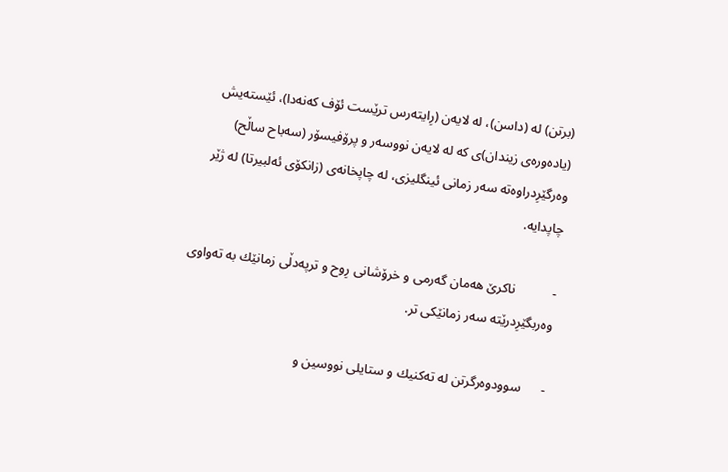(برتن) له‌ (داسن)، له‌ لایه‌ن (رِایته‌رس ترێست ئۆف كه‌نه‌دا)، ئێسته‌یش (یاده‌وره‌ی زیندان)ی كه‌ له‌ لایه‌ن نووسه‌ر و پرۆفیسۆر (سه‌باح ساڵح) وه‌رگێرِدراوه‌ته‌ سه‌ر زمانی ئینگلیزی، له‌ چاپخانه‌ی (زانكۆی ئه‌لبیرتا) له‌ ژێر چاپدایه‌.

-           ناكرێ هه‌مان گه‌رمی و خرۆشانی رِوح و ترپه‌دڵی زمانێك به‌ ته‌واوی وه‌ربگێرِدرێته‌ سه‌ر زمانێكی تر.

-      سوودوه‌رگرتن له‌ ته‌كنیك و ستایلی نووسین و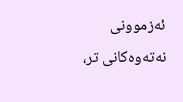ئه‌زموونی نه‌ته‌وه‌كانی تر،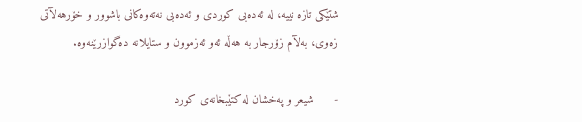شتێكی تازه‌ نییه‌، له‌ ئه‌ده‌بی كوردی و ئه‌ده‌بی نه‌ته‌وه‌كانی باشوور و خۆرهه‌لآتی زه‌وی، به‌لآم زۆرجار به‌ هه‌ڵه‌ ئه‌و ئه‌زموون و ستایلانه‌ ده‌گوازرێنه‌وه‌.

-      شیعر و په‌خشان له‌ كتێبخانه‌ی كورد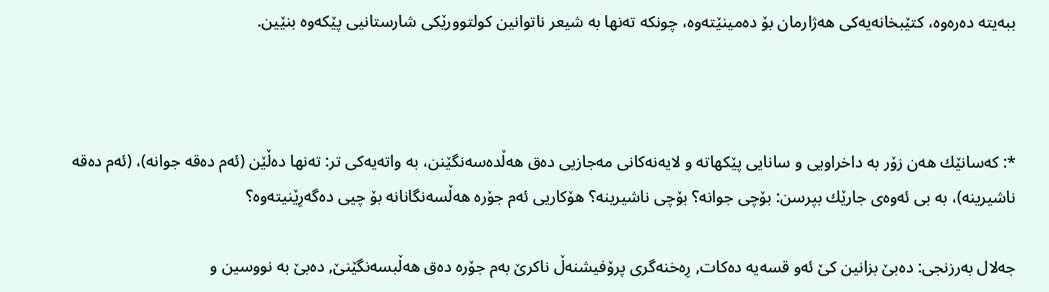ببه‌یته‌ ده‌ره‌وه‌، كتێبخانه‌یه‌كی هه‌ژارمان بۆ ده‌مینێته‌وه‌، چونكه‌ ته‌نها به‌ شیعر ناتوانین كولتوورێكی شارستانیی پێكه‌وه‌ بنێین.



*: كه‌سانێك هه‌ن زۆر به‌ داخراویی و سانایی پێكهاته‌ و لایه‌نه‌كانی مه‌جازیی ده‌ق هه‌ڵده‌سه‌نگێنن، به‌ واته‌یه‌كی تر: ته‌نها ده‌ڵێن (ئه‌م ده‌قه‌ جوانه‌)، (ئه‌م ده‌قه‌ ناشیرینه‌)، به‌ بی ئه‌وه‌ی جارێك بپرسن: بۆچی جوانه‌؟ بۆچی ناشیرینه‌؟ هۆكاریی ئه‌م جۆره‌ هه‌ڵسه‌نگانانه‌ بۆ چیی ده‌گه‌رِێنیته‌وه‌؟

جه‌لال به‌رزنجی: ده‌بێ بزانین كێ ئه‌و قسه‌یه‌ ده‌كات, رِه‌خنه‌گری پرۆفیشنه‌ڵ ناكرێ به‌م جۆره‌ ده‌ق هه‌ڵبسه‌نگێنێ, ده‌بێ به‌ نووسین و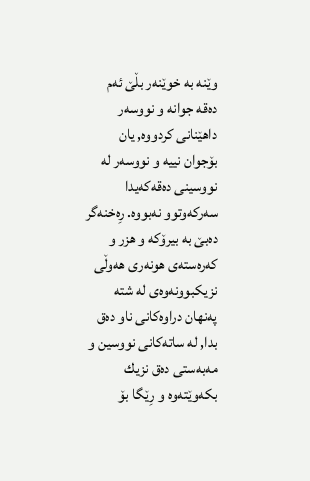وێنه‌ به‌ خوێنه‌ر بڵێ ئه‌م ده‌قه‌ جوانه‌ و نووسه‌ر داهێنانی كردووه‌, یان بۆجوان نییه‌ و نووسه‌ر له‌ نووسینی ده‌قه‌كه‌یدا سه‌ركه‌وتوو نه‌بووه‌. رِه‌خنه‌گر ده‌بێ به‌ بیرۆكه‌ و هزر و كه‌ره‌سته‌ی هونه‌ری هه‌وڵی نزیكبوونه‌وه‌ی له‌ شته‌ په‌نهان دراوه‌كانی ناو ده‌ق بدا, له‌ ساته‌كانی نووسین و مه‌به‌ستی ده‌ق نزیك بكه‌وێته‌وه‌ و رِێگا بۆ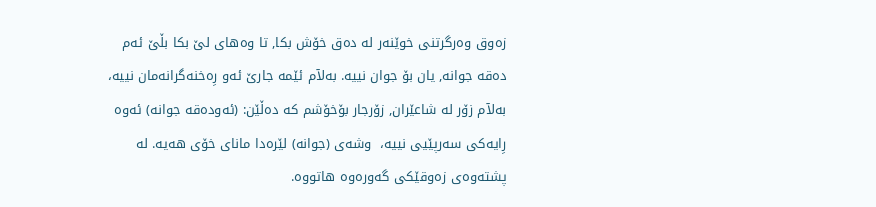زه‌وق وه‌رگرتنی خوێنه‌ر له‌ ده‌ق خۆش بكا, تا وه‌های لێ بكا بڵێ ئه‌م ده‌قه‌ جوانه‌, یان بۆ جوان نییه‌. به‌لآم ئێمه‌ جارێ ئه‌و رِه‌خنه‌گرانه‌مان نییه‌،  به‌لآم زۆر له‌ شاعێران, زۆرجار بۆخۆشم كه‌ ده‌ڵێن: (ئه‌وده‌قه‌ جوانه‌) ئه‌وه‌ رِایه‌كی سه‌رپێیی نییه‌،  وشه‌ی (جوانه‌) لێره‌دا مانای خۆی هه‌یه‌. له‌ پشته‌وه‌ی زه‌وقێكی گه‌وره‌وه‌ هاتووه‌.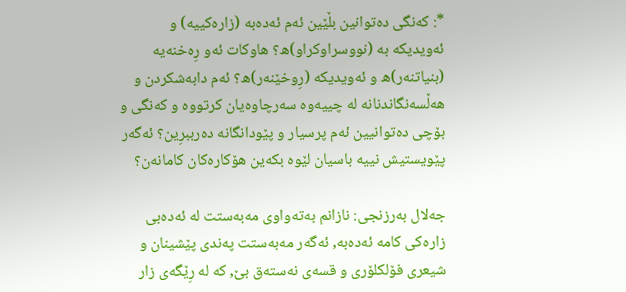*: كه‌نگی ده‌توانین بڵێین ئه‌م ئه‌ده‌به‌ (زاره‌كییه‌) و ئه‌ویدیكه‌ به‌ (نووسراوكراو)ه‌؟ هاوكات ئه‌و رِه‌خنه‌یه‌ (بنیاتنه‌ر)ه‌ و ئه‌ویدیكه‌ (رِوخێنه‌ر)ه‌؟ ئه‌م دابه‌شكردن و هه‌ڵسه‌نگاندنانه‌ له‌ چییه‌وه‌ سه‌رچاوه‌یان كرتووه‌ و كه‌نگی و بۆچی ده‌توانیین ئه‌م پرسیار و پێودانگانه‌ ده‌رببرِین؟ ئه‌گه‌ر پێویستیش نییه‌ باسیان لێوه‌ بكه‌ین هۆكاره‌كان كامانه‌ن؟

جه‌لال به‌رزنجی: نازانم به‌ته‌واوی مه‌به‌ستت له‌ ئه‌ده‌بی زاره‌كی كامه‌ ئه‌ده‌به‌, ئه‌گه‌ر مه‌به‌ستت په‌ندی پێشینان و شیعری فۆلكلۆری و قسه‌ی نه‌سته‌ق بێ, كه‌ له‌ رِێگه‌ی زار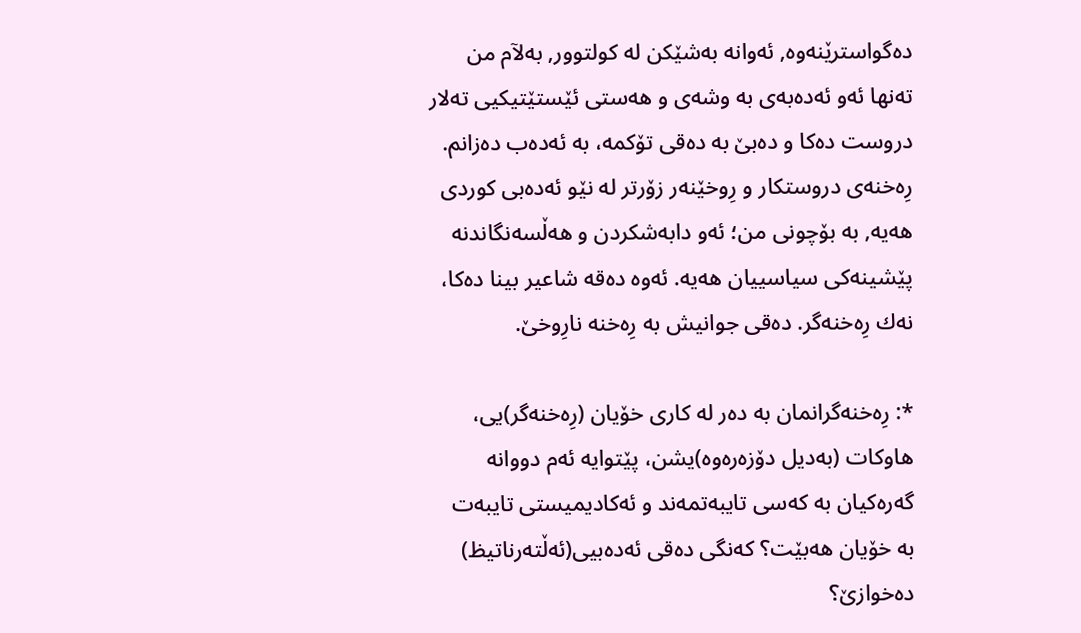ده‌گواسترێنه‌وه‌, ئه‌وانه‌ به‌شێكن له‌ كولتوور, به‌لآم من ته‌نها ئه‌و ئه‌ده‌به‌ی به‌ وشه‌ی و هه‌ستی ئێستێتیكیی ته‌لار دروست ده‌كا و ده‌بێ به‌ ده‌قی تۆكمه‌، به‌ ئه‌ده‌ب ده‌زانم. رِه‌خنه‌ی دروستكار و رِوخێنه‌ر زۆرتر له‌ نێو ئه‌ده‌بی كوردی هه‌یه‌, به‌ بۆچونی من؛ ئه‌و دابه‌شكردن و هه‌ڵسه‌نگاندنه‌ پێشینه‌كی سیاسییان هه‌یه‌. ئه‌وه‌ ده‌قه‌ شاعیر بینا ده‌كا،  نه‌ك رِه‌خنه‌گر. ده‌قی جوانیش به‌ رِه‌خنه‌ نارِوخێ.

*: رِه‌خنه‌گرانمان به‌ ده‌ر له‌ كاری خۆیان (رِه‌خنه‌گر)یی، هاوكات (به‌دیل دۆزه‌ره‌وه‌)یشن، پێتوایه‌ ئه‌م دووانه‌ گه‌ره‌كیان به‌ كه‌سی تایبه‌تمه‌ند و ئه‌كادیمیستی تایبه‌ت به‌ خۆیان هه‌بێت؟ كه‌نگی ده‌قی ئه‌ده‌بیی(ئه‌ڵته‌رناتیظ) ده‌خوازێ؟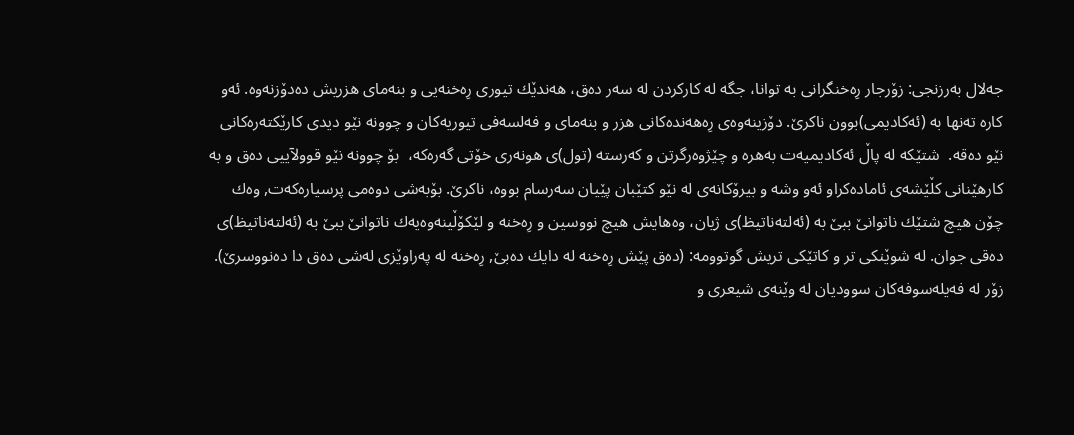جه‌لال به‌رزنجی: زۆرجار رِه‌خنگرانی به‌ توانا، جگه‌ له‌ كاركردن له‌ سه‌ر ده‌ق، هه‌ندێك تیوری رِه‌خنه‌یی و بنه‌مای هزریش ده‌دۆزنه‌وه‌. ئه‌و كاره‌ ته‌نها به‌ (ئه‌كادیمی)بوون ناكرێ. دۆزینه‌وه‌ی رِه‌هه‌نده‌كانی هزر و بنه‌مای و فه‌لسه‌فی تیوریه‌كان و چوونه‌ نێو دیدی كارێكته‌ره‌كانی نێو ده‌قه‌.  شتێكه‌ له‌ پاڵ ئه‌كادیمیه‌ت به‌هره‌ و چێژوه‌رگرتن و كه‌رسته‌ (تول)ی هونه‌ری خۆتی گه‌ره‌كه‌،  بۆ چوونه‌ نێو قوولآییی ده‌ق و به‌ كارهێنانی كڵێشه‌ی ئاماده‌كراو ئه‌و وشه‌ و بیرۆكانه‌ی له‌ نێو كتێبان پێیان سه‌رسام بووه‌، ناكرێ. بۆبه‌شی دوه‌می پرسیاره‌كه‌ت, وه‌ك چۆن هیچ شتێك ناتوانێ ببێ به‌ (ئه‌لته‌ناتیظ)ی ژیان، وه‌هایش هیچ نووسین و رِه‌خنه‌ و لێكۆڵینه‌وه‌یه‌ك ناتوانێ ببێ به‌ (ئه‌لته‌ناتیظ)ی ده‌قی جوان. له‌ شوێنكی تر و كاتێكی تریش گوتوومه‌: (ده‌ق پێش رِه‌خنه‌ له‌ دایك ده‌بێ, رِه‌خنه‌ له‌ په‌راوێزی له‌شی ده‌ق دا ده‌نووسرێ). زۆر له‌ فه‌یله‌سوفه‌كان سوودیان له‌ وێنه‌ی شیعری و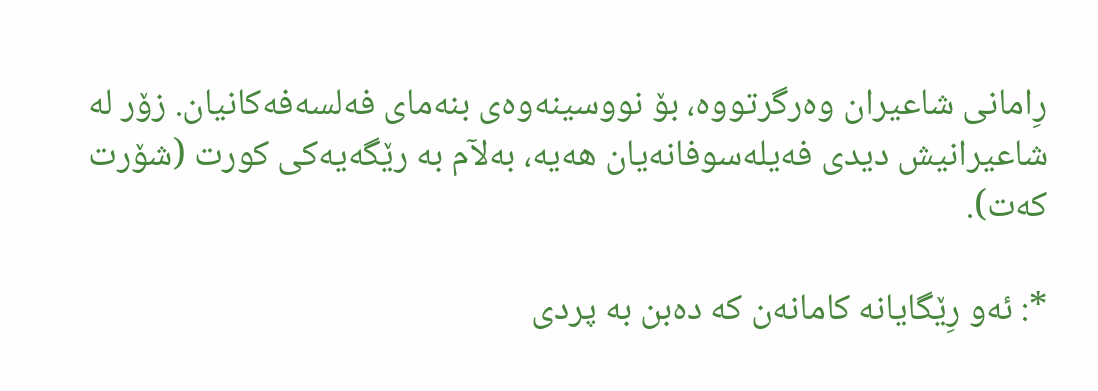رِامانی شاعیران وه‌رگرتووه‌، بۆ نووسینه‌وه‌ی بنه‌مای فه‌لسه‌فه‌كانیان. زۆر له‌ شاعیرانیش دیدی فه‌یله‌سوفانه‌یان هه‌یه‌، به‌لآم به‌ رێگه‌یه‌كی كورت (شۆرت كه‌ت).

*: ئه‌و رِێگایانه‌ كامانه‌ن كه‌ ده‌بن به‌ پردی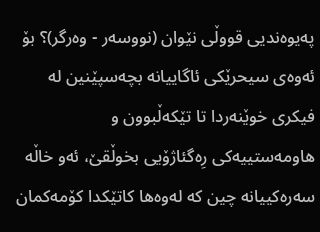په‌یوه‌ندیی قووڵی نێوان (نووسه‌ر - وه‌رگر)؟ بۆ ئه‌وه‌ی سیحرێكی ئاگاییانه‌ بچه‌سپێنین له‌ فیكری خوێنه‌ردا تا تێكه‌ڵبوون و هاومه‌ستییه‌كی رِه‌گئاژۆیی بخوڵقێ، ئه‌و خاڵه‌ سه‌ره‌كییانه‌ چین كه‌ له‌وه‌ها كاتێكدا كۆمه‌كمان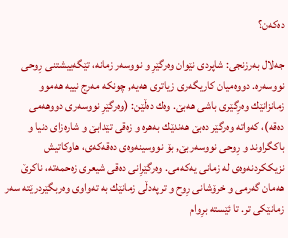ده‌كه‌ن؟

جه‌لال به‌رزنجی: شاپردی نێوان وه‌رگێرِ و نووسه‌ر زمانه‌، تێگه‌ییشتنی رِوحی نووسه‌ره‌. دووه‌میان كاریگه‌ری زیاتری هه‌یه‌, چونكه‌ مه‌رج نییه‌ هه‌موو زمانزانێك وه‌رِگێری باشی هه‌بێ. وه‌ك ده‌ڵێن: (وه‌رگێرِ نووسه‌ری دووهه‌می ده‌قه‌)، كه‌واته‌ وه‌رگێر ده‌بێ هه‌ندێك به‌هره‌ و زه‌قی تێدابێ و شاره‌زای دنیا و باكگراوند و رِوحی نووسه‌ربێ, بۆ نووسینه‌وه‌ی ده‌قه‌كه‌ی، هاوكاتیش نزیككردنه‌وه‌ی له‌ زمانی یه‌كه‌می. وه‌رگێرِانی ده‌قی شیعری زه‌حمه‌ته‌، ناكرێ هه‌مان گه‌رمی و خرۆشانی رِوح و ترپه‌دڵی زمانێك به‌ ته‌واوی وه‌ربگێردرێته‌ سه‌ر زمانێكی تر. تا ئێسته‌ برِوام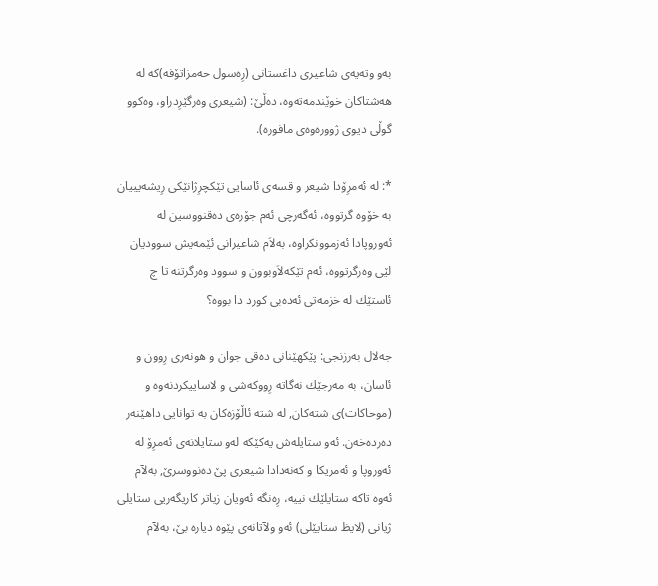به‌و وته‌یه‌ی شاعیری داغستانی (رِه‌سول حه‌مزاتۆفه‌)كه‌ له‌ هه‌شتاكان خوێندمه‌ته‌وه‌، ده‌ڵێ: (شیعری وه‌رگێرِدراو، وه‌كوو گوڵی دیوی ژووره‌وه‌ی مافوره‌).

*: له‌ ئه‌مرِۆدا شیعر و قسه‌ی ئاسایی تێكچرِژانێكی رِیشه‌یییان به‌ خۆوه‌ گرتووه‌، ئه‌گه‌رچی ئه‌م جۆره‌ی ده‌قنووسین له‌ ئه‌وروپادا ئه‌زموونكراوه‌، به‌لاَم شاعیرانی ئێمه‌یش سوودیان لێی وه‌رگرتووه‌، ئه‌م تێكه‌لاَوبوون و سوود وه‌رگرتنه‌ تا چ ئاستێك له‌ خزمه‌تی ئه‌ده‌بی كورد دا بووه‌؟

جه‌لال به‌رزنجی: پێكهێنانی ده‌قی جوان و هونه‌ری رِوون و ئاسان، به‌ مه‌رجێك نه‌گاته‌ رِووكه‌شی و لاساییكردنه‌وه‌ و (موحاكات)ی شته‌كان, له‌ شته‌ ئاڵۆزه‌كان به‌ توانایی داهێنه‌ر ده‌رده‌خه‌ن. ئه‌و ستایله‌ش یه‌كێكه‌ له‌و ستایلانه‌ی ئه‌مرِۆ له‌ ئه‌وروپا و ئه‌مریكا و كه‌نه‌دادا شیعری پێ ده‌نووسرێ, به‌لآم ئه‌وه‌ تاكه‌ ستایلێك نییه‌، رِه‌نگه‌ ئه‌ویان زیاتر كاریگه‌ریی ستایلی ژیانی (لایظ ستایێلی) ئه‌و ولآتانه‌ی پێوه‌ دیاره‌ بێ، به‌لآم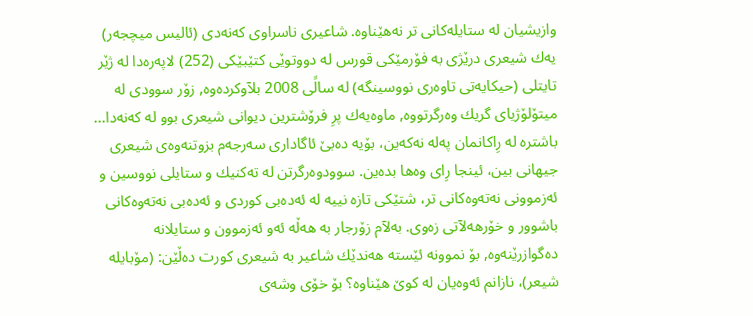وازیشیان له‌ ستایله‌كانی تر نه‌هێناوه‌. شاعیری ناسراوی كه‌نه‌دی (ئالیس میچجه‌ر) یه‌ك شیعری درێژی به‌ فۆرمێكی قورس له‌ دووتوێی كتێبێكی (252) لاپه‌ره‌دا له‌ ژێر تایتلی (حیكایه‌تی تاوه‌ری نووسینگه‌) له‌ سالًی 2008 بلآوكرده‌وه‌, زۆر سوودی له‌ میتۆلۆژیای گریك وه‌رگرتووه‌, ماوه‌یه‌ك پرِ فرۆشترین دیوانی شیعری بوو له‌ كه‌نه‌دا... باشتره‌ له‌ رِاكانمان په‌له‌ نه‌كه‌ین، بۆیه‌ ده‌بێ ئاگاداری سه‌رجه‌م بزوتنه‌وه‌ی شیعری جیهانی بین، ئینجا رِای وه‌ها بده‌ین. سوودوه‌رگرتن له‌ ته‌كنیك و ستایلی نووسین و ئه‌زموونی نه‌ته‌وه‌كانی تر، شتێكی تازه‌ نییه‌ له‌ ئه‌ده‌بی كوردی و ئه‌ده‌بی نه‌ته‌وه‌كانی باشوور و خۆرهه‌لآتی زه‌وی. به‌لآم زۆرجار به‌ هه‌ڵه‌ ئه‌و ئه‌زموون و ستایلانه‌ ده‌گوازرێنه‌وه‌, بۆ نموونه‌ ئێسته‌ هه‌ندێك شاعیر به‌ شیعری كورت ده‌ڵێن: (مۆبایله‌ شیعر)، نازانم ئه‌وه‌یان له‌ كوێ هێناوه‌؟ بۆ خۆی وشه‌ی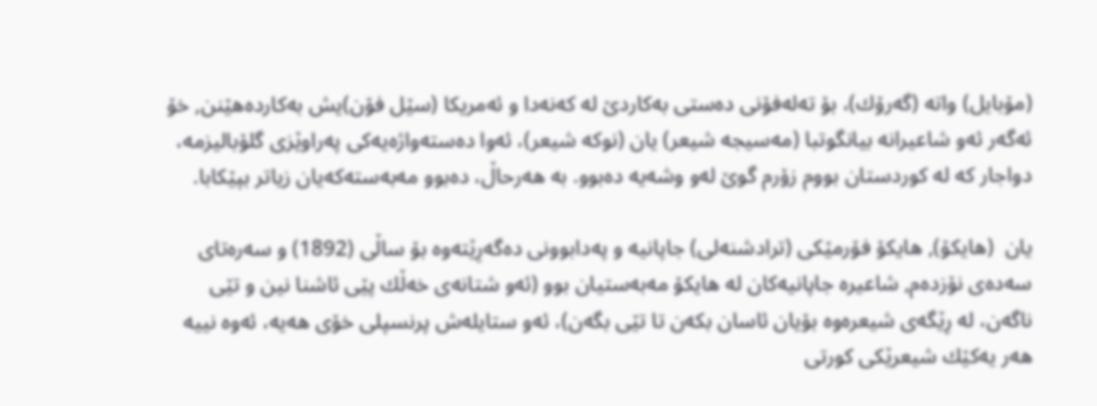(مۆبایل) واته‌ (گه‌رۆك)، بۆ ته‌له‌فۆنی ده‌ستی به‌كاردێ له‌ كه‌نه‌دا و ئه‌مریكا (سێل فۆن)یش به‌كارده‌هێنن, خۆ ئه‌گه‌ر ئه‌و شاعیرانه‌ بیانگوتبا (مه‌سیجه‌ شیعر) یان (نوكه‌ شیعر)، ئه‌وا ده‌سته‌واژه‌یه‌كی په‌راوێزی گلۆبالیزمه‌، دواجار كه‌ له‌ كوردستان بووم زۆرم گوێ له‌و وشه‌یه‌ ده‌بوو. به‌ هه‌رحاڵ، ده‌بوو مه‌به‌سته‌كه‌یان زیاتر بپێكابا.

یان  (هایكۆ), هایكۆ فۆرمێكی (ترادشنه‌لی) جاپانیه‌ و په‌دابوونی ده‌گه‌رِێته‌وه‌ بۆ ساڵی (1892) و سه‌ره‌تای سه‌ده‌ی نۆزده‌م, شاعیره‌ جاپانیه‌كان له‌ هایكۆ مه‌به‌ستیان بوو (ئه‌و شتانه‌ی خه‌ڵك پێی ئاشنا نین و تێی ناگه‌ن، له‌ رِێگه‌ی شیعره‌وه‌ بۆیان ئاسان بكه‌ن تا تێی بگه‌ن)، ئه‌و ستایله‌ش پرنسپلی خۆی هه‌یه‌، ئه‌وه‌ نییه‌ هه‌ر یه‌كێك شیعرێكی كورتی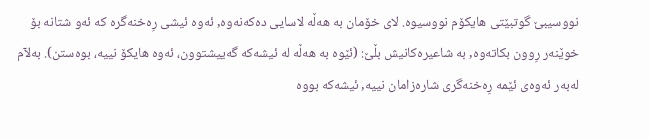نووسیبێ گوتبێتی هایكۆم نووسیوه‌. لای خۆمان به‌ هه‌ڵه‌ لاسایی ده‌كه‌نه‌وه‌, ئه‌وه‌ ئیشی رِه‌خنه‌گره‌ كه‌ ئه‌و شتانه‌ بۆ خوێنه‌ر رِوون بكاته‌وه‌, به‌ شاعیره‌كانیش بڵێ: (ئێوه‌ به‌ هه‌ڵه‌ له‌ ئیشه‌كه‌ گه‌ییشتوون، ئه‌وه‌ هایكۆ نییه‌، بوه‌ستن). به‌لآم له‌به‌ر ئه‌وه‌ی ئێمه‌ رِه‌خنه‌گری شاره‌زامان نییه‌, ئیشه‌كه‌ بووه‌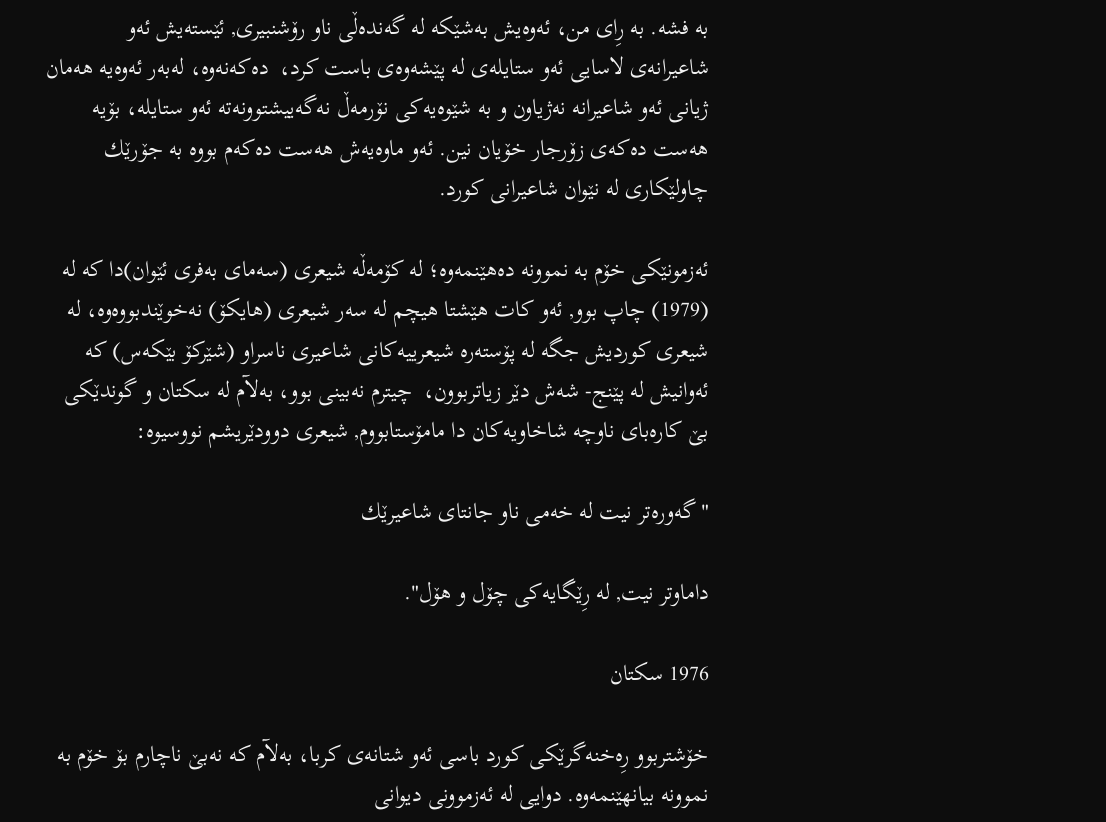به‌ فشه‌. به‌ رِای من، ئه‌وه‌یش به‌شێكه‌ له‌ گه‌نده‌ڵی ناو رۆشنبیری, ئێسته‌یش ئه‌و شاعیرانه‌ی لاسایی ئه‌و ستایله‌ی له‌ پێشه‌وه‌ی باست كرد،  ده‌كه‌نه‌وه‌، له‌به‌ر ئه‌وه‌یه‌ هه‌مان ژیانی ئه‌و شاعیرانه‌ نه‌ژیاون و به‌ شێوه‌یه‌كی نۆرمه‌ڵ نه‌گه‌ییشتوونه‌ته‌ ئه‌و ستایله‌، بۆیه‌ هه‌ست ده‌كه‌ی زۆرجار خۆیان نین. ئه‌و ماوه‌یه‌ش هه‌ست ده‌كه‌م بووه‌ به‌ جۆرێك چاولێكاری له‌ نێوان شاعیرانی كورد.

ئه‌زمونێكی خۆم به‌ نموونه‌ ده‌هێنمه‌وه‌؛ له‌ كۆمه‌ڵه‌ شیعری (سه‌مای به‌فری ئێوان)دا كه‌ له‌ (1979) چاپ بوو, ئه‌و كات هێشتا هیچم له‌ سه‌ر شیعری (هایكۆ) نه‌خوێندبووه‌وه‌، له‌ شیعری كوردیش جگه‌ له‌ پۆسته‌ره‌ شیعرییه‌كانی شاعیری ناسراو (شێركۆ بێكه‌س) كه‌ ئه‌وانیش له‌ پێنج- شه‌ش دێر زیاتربوون،  چیترم نه‌بینی بوو، به‌لآم له‌ سكتان و گوندێكی بێ كاره‌بای ناوچه‌ شاخاویه‌كان دا مامۆستابووم, شیعری دوودێریشم نووسیوه‌:

"گه‌وره‌تر نیت له‌ خه‌می ناو جانتای شاعیرێك

داماوتر نیت, له‌ رِێگایه‌كی چۆل و هۆل".

1976 سكتان

خۆشتربوو رِه‌خنه‌گرێكی كورد باسی ئه‌و شتانه‌ی كربا، به‌لآم كه‌ نه‌بێ ناچارم بۆ خۆم به‌ نموونه‌ بیانهێنمه‌وه‌. دوایی له‌ ئه‌زموونی دیوانی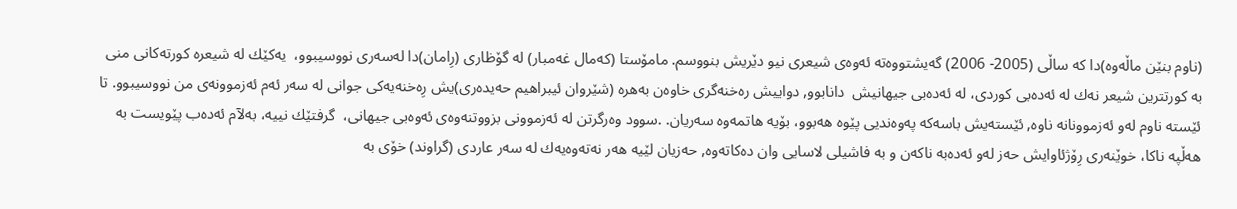(ناوم بنێن ماڵه‌وه‌)دا كه‌ ساڵی (2005- 2006) گه‌یشتووه‌ته‌ ئه‌وه‌ی شیعری نیو دێریش بنووسم. مامۆستا (كه‌مال غه‌مبار) له‌ گۆظاری (رِامان)دا له‌سه‌ری نووسیبوو،  یه‌كێك له‌ شیعره‌ كورته‌كانی منی به‌ كورتترین شیعر نه‌ك له‌ ئه‌ده‌بی كوردی، له‌ ئه‌ده‌بی جیهانیش  دانابوو, دواییش ره‌خنه‌گری خاوه‌ن به‌هره‌ (شێروان ئیبراهیم حه‌یده‌ری)یش رِه‌خنه‌یه‌كی جوانی له‌ سه‌ر ئه‌م ئه‌زموونه‌ی من نووسیبوو. تا ئێسته‌ ناوم له‌و ئه‌زموونانه‌ ناوه‌, ئێسته‌یش باسه‌كه‌ په‌وه‌ندیی پێوه‌ هه‌بوو، بۆیه‌ هاتمه‌وه‌ سه‌ریان. .سوود وه‌رگرتن له‌ ئه‌زموونی بزووتنه‌وه‌ی ئه‌وه‌بی جیهانی،  گرفتێك نییه‌، به‌لآم ئه‌ده‌ب پێویست به‌ هه‌ڵپه‌ ناكا، خوێنه‌ری رِۆژئاوایش حه‌ز له‌و ئه‌ده‌به‌ ناكه‌ن و به‌ فاشیلی لاسایی وان ده‌كاته‌وه‌, حه‌زیان لێیه‌ هه‌ر نه‌ته‌وه‌یه‌ك له‌ سه‌ر عاردی (گراوند) خۆی به‌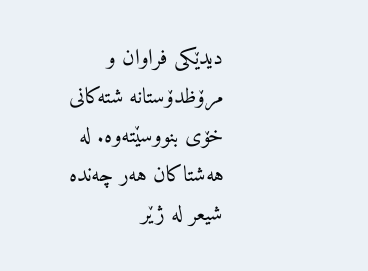دیدێكی فراوان و مرۆظدۆستانه‌ شته‌كانی خۆی بنووسێته‌وه‌. له‌ هه‌شتاكان هه‌ر چه‌نده‌ شیعر له‌ ژێر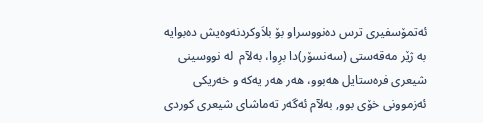ئه‌تمۆسفیری ترس ده‌نووسراو بۆ بلاَوكردنه‌وه‌یش ده‌بوایه‌ به‌ ژێر مه‌قه‌ستی (سه‌نسۆر)دا برِوا، به‌لآم  له‌ نووسینی شیعری فره‌ستایل هه‌بوو، هه‌ر هه‌ر یه‌كه‌ و خه‌ریكی ئه‌زموونی خۆی بوو, به‌لآم ئه‌گه‌ر ته‌ماشای شیعری كوردی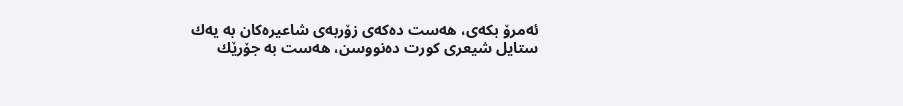ئه‌مرۆ بكه‌ی، هه‌ست ده‌كه‌ی زۆربه‌ی شاعیره‌كان به‌ یه‌ك ستایل شیعری كورت ده‌نووسن، هه‌ست به‌ جۆرێك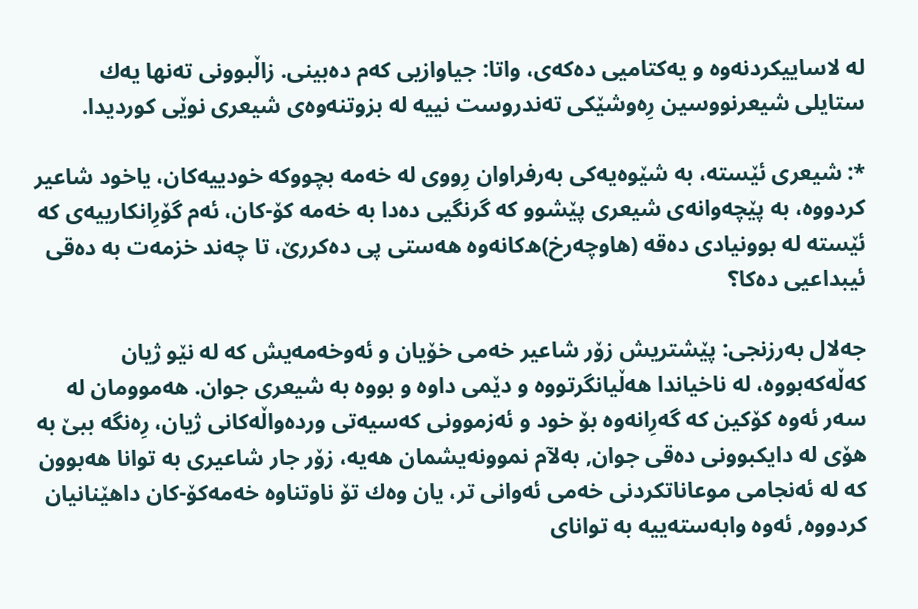له‌ لاساییكردنه‌وه‌ و یه‌كتامیی ده‌كه‌ی، واتا: جیاوازیی كه‌م ده‌بینی. زاڵبوونی ته‌نها یه‌ك ستایلی شیعرنووسین رِه‌وشێكی ته‌ندروست نییه‌ له‌ بزوتنه‌وه‌ی شیعری نوێی كوردیدا.

*: شیعری ئێسته‌، به‌ شێوه‌یه‌كی به‌رفراوان رِووی له‌ خه‌مه‌ بچووكه‌ خودییه‌كان، یاخود شاعیر كردووه‌، به‌ پێچه‌وانه‌ی شیعری پێشوو كه‌ گرنگیی ده‌دا به‌ خه‌مه‌ كۆ-كان، ئه‌م گۆرِانكارییه‌ی كه‌ ئێسته‌ له‌ بوونیادی ده‌قه‌ (هاوچه‌رخ)ه‌كانه‌وه‌ هه‌ستی پی ده‌كررێ، تا چه‌ند خزمه‌ت به‌ ده‌قی ئیبداعیی ده‌كا؟

جه‌لال به‌رزنجی: پێشتریش زۆر شاعیر خه‌می خۆیان و ئه‌وخه‌مه‌یش كه‌ له‌ نێو ژیان كه‌ڵه‌كه‌بووه‌، له‌ ناخیاندا هه‌ڵیانگرتووه‌ و دێمی داوه‌ و بووه‌ به‌ شیعری جوان. هه‌موومان له‌ سه‌ر ئه‌وه‌ كۆكین كه‌ گه‌رِانه‌وه‌ بۆ خود و ئه‌زموونی كه‌سیه‌تی ورده‌واڵه‌كانی ژیان، رِه‌نگه‌ ببێ به‌ هۆی له‌ دایكبوونی ده‌قی جوان, به‌لآم نموونه‌یشمان هه‌یه‌، زۆر جار شاعیری به‌ توانا هه‌بوون كه‌ له‌ ئه‌نجامی موعاناتكردنی خه‌می ئه‌وانی تر، یان وه‌ك تۆ ناوتناوه‌ خه‌مه‌كۆ-كان داهێنانیان كردووه‌, ئه‌وه‌ وابه‌سته‌ییه‌ به‌ توانای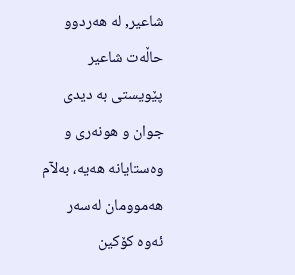شاعیر, له‌ هه‌ردوو حاڵه‌ت شاعیر پێویستی به‌ دیدی جوان و هونه‌ری و وه‌ستایانه‌ هه‌یه‌، به‌لآم هه‌موومان له‌سه‌ر ئه‌وه‌ كۆكین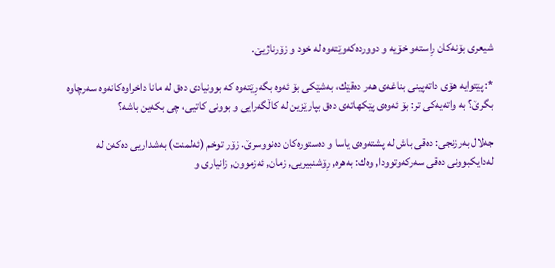شیعری بۆنه‌كان رِاسته‌و خۆیه‌ و دوورده‌كه‌وێته‌وه‌ له‌ خود و زۆرناژیێ.

*: پێتوایه‌ هۆی داته‌پینی بناغه‌ی هه‌ر ده‌قێك، به‌شێكی بۆ ئه‌وه‌ بگه‌رِێته‌وه‌ كه‌ بوونیادی ده‌ق له‌ مانا داخراوه‌كانه‌وه‌ سه‌رچاوه‌ بگرێ؟ به‌ واته‌یه‌كی تر: بۆ ئه‌وه‌ی پێكهاته‌ی ده‌ق بپارێزین له‌ كاڵگه‌رایی و بوونی كاتیی، چی بكه‌ین باشه‌؟

جه‌لال به‌رزنجی: ده‌قی باش له‌ پشته‌وه‌ی یاسا و ده‌ستوره‌كان ده‌نووسرێ. زۆر توخم (ئه‌لمنت) به‌شداریی ده‌كه‌ن له‌ له‌دایكبوونی ده‌قی سه‌ركه‌وتوودا, وه‌ك: به‌هره‌, رِۆشنبیریی, زمان, ئه‌زموون, زانیاری و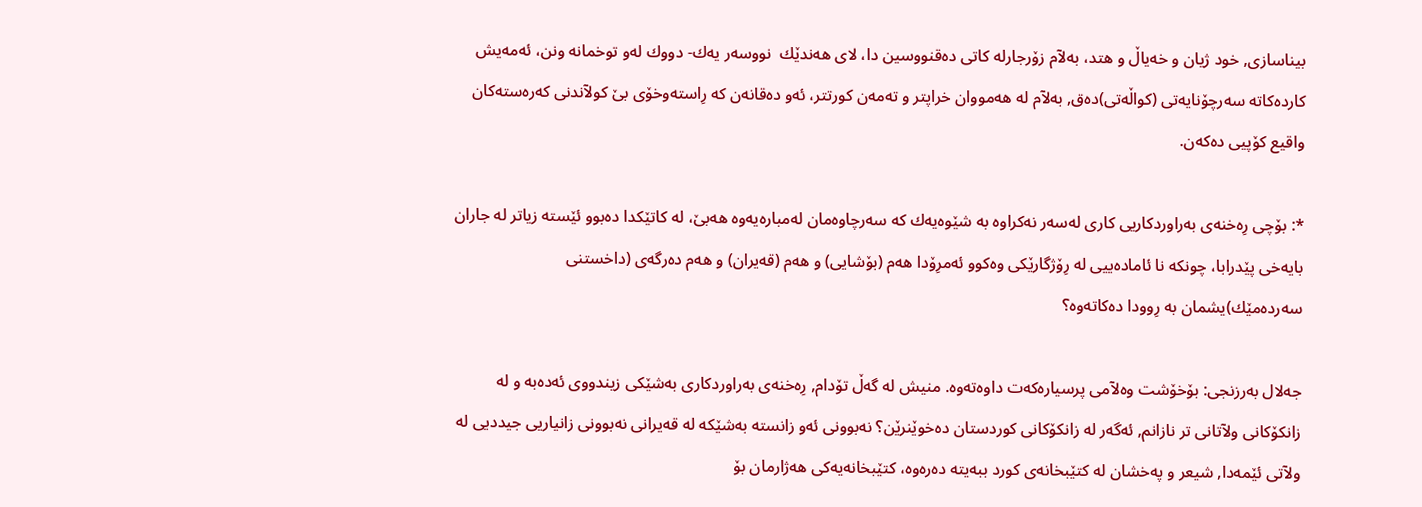بیناسازی, خود ژیان و خه‌یاڵ و هتد، به‌لآم زۆرجارله‌ كاتی ده‌قنووسین دا، لای هه‌ندێك  نووسه‌ر یه‌ك- دووك له‌و توخمانه‌ ونن، ئه‌مه‌یش كارده‌كاته‌ سه‌رچۆنایه‌تی (كواڵه‌تی)ده‌ق, به‌لآم له‌ هه‌مووان خراپتر و ته‌مه‌ن كورتتر، ئه‌و ده‌قانه‌ن كه‌ رِاسته‌وخۆی بێ كولآندنی كه‌ره‌سته‌كان واقیع كۆپیی ده‌كه‌ن.

*: بۆچی رِه‌خنه‌ی به‌راوردكاریی كاری له‌سه‌ر نه‌كراوه‌ به‌ شێوه‌یه‌ك كه‌ سه‌رچاوه‌مان له‌مباره‌یه‌وه‌ هه‌بێ، له‌ كاتێكدا ده‌بوو ئێسته‌ زیاتر له‌ جاران بایه‌خی پێدرابا، چونكه‌ نا ئاماده‌ییی له‌ رِۆژگارێكی وه‌كوو ئه‌مرِۆدا هه‌م (بۆشایی) و هه‌م (قه‌یران) و هه‌م ده‌رگه‌ی (داخستنی سه‌رده‌مێك)یشمان به‌ رِوودا ده‌كاته‌وه‌؟

جه‌لال به‌رزنجی: بۆخۆشت وه‌لآمی پرسیاره‌كه‌ت داوه‌ته‌وه‌. منیش له‌ گه‌ڵ تۆدام, رِه‌خنه‌ی به‌راوردكاری به‌شێكی زیندووی ئه‌ده‌به‌ و له‌ زانكۆكانی ولآتانی تر نازانم, ئه‌گه‌ر له‌ زانكۆكانی كوردستان ده‌خوێنرێن؟ نه‌بوونی ئه‌و زانسته‌ به‌شێكه‌ له‌ قه‌یرانی نه‌بوونی زانیاریی جیددیی له‌ ولآتی ئێمه‌دا, شیعر و په‌خشان له‌ كتێبخانه‌ی كورد ببه‌یته‌ ده‌ره‌وه‌، كتێبخانه‌یه‌كی هه‌ژارمان بۆ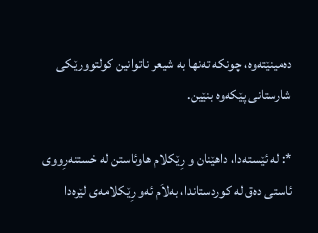ده‌مینێته‌وه‌، چونكه‌ ته‌نها به‌ شیعر ناتوانین كولتوورێكی شارستانی پێكه‌وه‌ بنێین.

*: له‌ ئێسته‌دا، داهێنان و رِێكلام هاوئاستن له‌ خستنه‌رِووی ئاستی ده‌ق له‌ كوردستاندا، به‌لاَم ئه‌و رِێكلامه‌ی لێره‌دا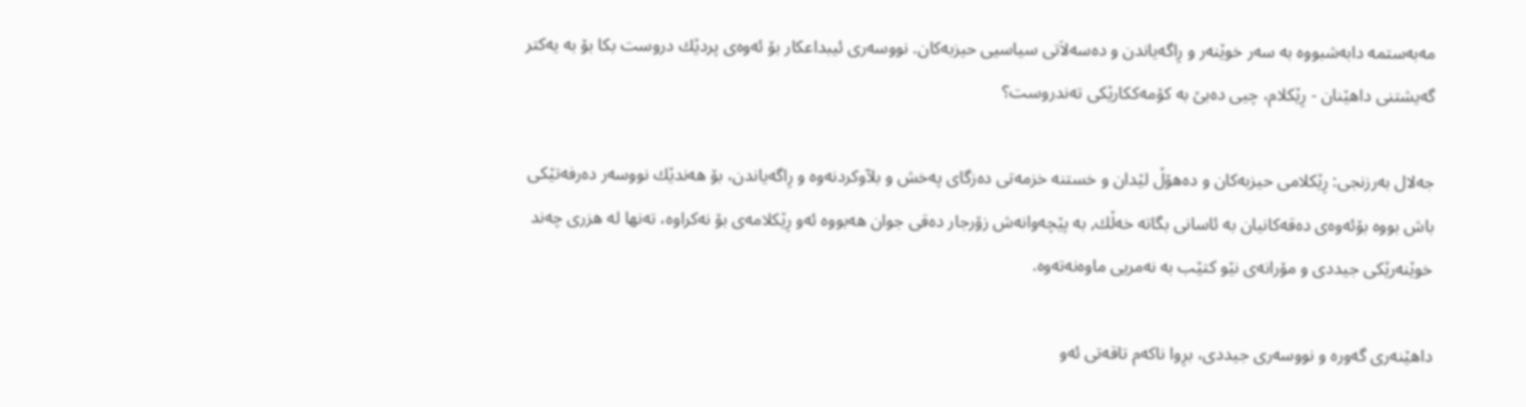مه‌به‌ستمه‌ دابه‌شبووه‌ به‌ سه‌ر خوێنه‌ر و رِاگه‌یاندن و ده‌سه‌لاَتی سیاسیی حیزبه‌كان. نووسه‌ری ئیبداعكار بۆ ئه‌وه‌ی پردێك دروست بكا بۆ به‌ یه‌كتر گه‌یشتنی داهێنان - رِێكلام، چیی ده‌بێ به‌ كۆمه‌ككارێكی ته‌ندروست؟

جه‌لال به‌رزنجی: رِێكلامی حیزبه‌كان و ده‌هۆڵ لێدان و خستنه‌ خزمه‌تی ده‌زگای په‌خش و بلآوكردنه‌وه‌ و رِاگه‌یاندن، بۆ هه‌ندێك نووسه‌ر ده‌رفه‌تێكی باش بووه‌ بۆئه‌وه‌ی ده‌قه‌كانیان به‌ ئاسانی بگاته‌ خه‌ڵك, به‌ پێچه‌وانه‌ش زۆرجار ده‌قی جوان هه‌بووه‌ ئه‌و رِێكلامه‌ی بۆ نه‌كراوه‌، ته‌نها له‌ هزری چه‌ند خوێنه‌رێكی جیددی و مۆرانه‌ی نێو كتێب به‌ نه‌مریی ماوه‌نه‌ته‌وه‌.

داهێنه‌ری گه‌وره‌ و نووسه‌ری جیددی، برِوا ناكه‌م تاقه‌تی ئه‌و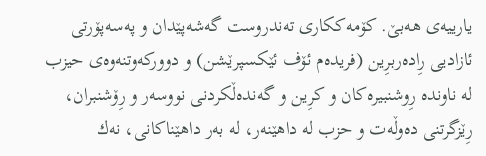یارییه‌ی هه‌بێ. كۆمه‌ككاری ته‌ندروست گه‌شه‌پێدان و په‌سه‌پۆرتی ئازادیی رِاده‌ربرِین (فریده‌م ئۆف ئێكسپرێشن) و دووركه‌وتنه‌وه‌ی حیزب له‌ ناونده‌ رِوشنبیره‌كان و كرِین و گه‌نده‌ڵكردنی نووسه‌ر و رِۆشنبران، رِێزگرتنی ده‌وڵه‌ت و حزب له‌ داهێنه‌ر، له‌ به‌ر داهێناكانی، نه‌ك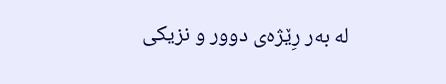له‌ به‌ر رِێژه‌ی دوور و نزیكی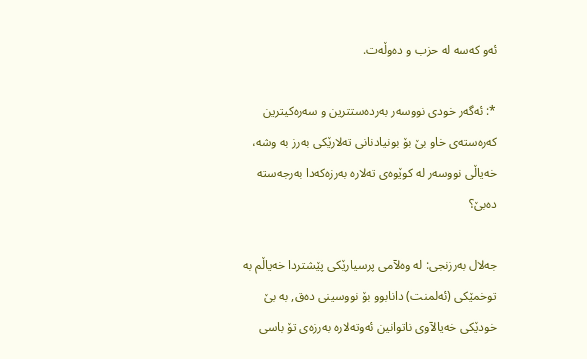ئه‌و كه‌سه‌ له‌ حزب و ده‌وڵه‌ت.

*: ئه‌گه‌ر خودی نووسه‌ر به‌رده‌ستترین و سه‌ره‌كیترین كه‌ره‌سته‌ی خاو بێ بۆ بونیادنانی ته‌لارێكی به‌رز به‌ وشه‌، خه‌یاڵی نووسه‌ر له‌ كوێوه‌ی ته‌لاره‌ به‌رزه‌كه‌دا به‌رجه‌سته‌ ده‌بێ؟

جه‌لال به‌رزنجی: له‌ وه‌لآمی پرسیارێكی پێشتردا خه‌یاڵم به‌ توخمێكی (ئه‌لمنت) دانابوو بۆ نووسینی ده‌ق, به‌ بێ خودێكی خه‌یالآوی ناتوانین ئه‌وته‌لاره‌ به‌رزه‌ی تۆ باسی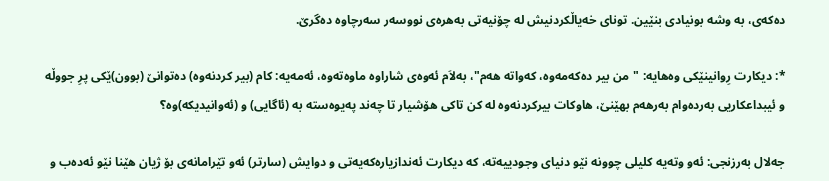ده‌كه‌ی، به‌ وشه‌ بونیادی بنێین. تونای خه‌یاڵكردنیش له‌ چۆنیه‌تی به‌هره‌ی نووسه‌ر سه‌رچاوه‌ ده‌گرێ.

*: دیكارت رِوانینێكی وه‌هایه‌: "من بیر ده‌كه‌مه‌وه‌، كه‌واته‌ هه‌م"، به‌لاَم ئه‌وه‌ی شاراوه‌ ماوه‌ته‌وه‌، ئه‌مه‌یه‌: كام (بیر كردنه‌وه‌) ده‌توانێ (بوون)ێكی پرِ جووڵه‌ و ئیبداعكاریی به‌رده‌وام به‌رهه‌م بهێنێ، هاوكات بیركردنه‌وه‌ له‌ كن تاكی هۆشیار تا چه‌ند په‌یوه‌سته‌ به‌ (ئاگایی) و (ئه‌وانیدیكه‌)وه‌؟

جه‌لال به‌رزنجی: ئه‌و وته‌یه‌ كلیلی چوونه‌ نێو دنیای وجودییه‌ته‌، كه‌ دیكارت ئه‌ندازیاره‌كه‌یه‌تی و دوایش (سارتر) ئه‌و تێرامانه‌ی بۆ ژیان هێنا نێو ئه‌ده‌ب و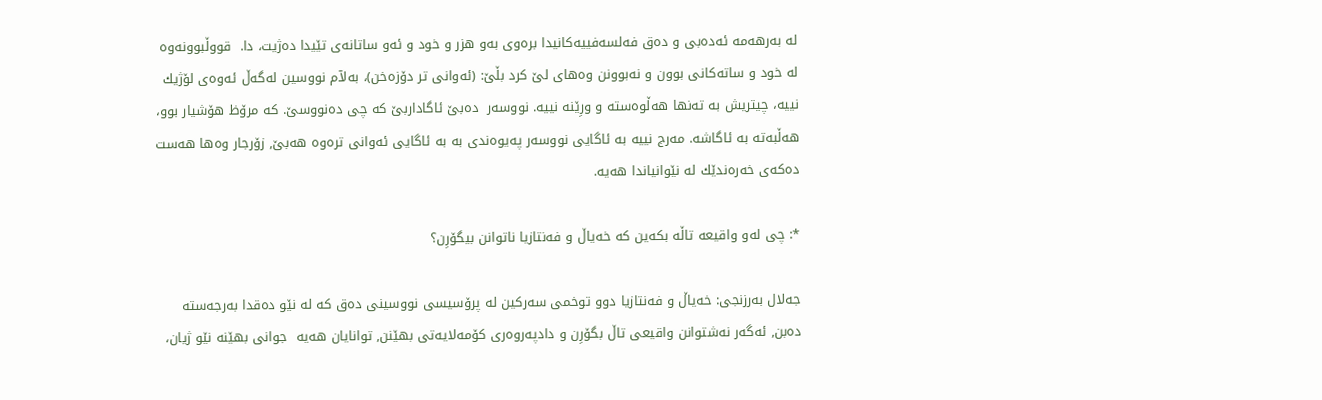له‌ به‌رهه‌مه‌ ئه‌ده‌بی و ده‌ق فه‌لسه‌فییه‌كانیدا بره‌وی به‌و هزر و خود و ئه‌و ساتانه‌ی تێیدا ده‌ژیت، دا.  قووڵبوونه‌وه‌ له‌ خود و ساته‌كانی بوون و نه‌بوونن وه‌های لێ كرد بڵێ: (ئه‌وانی تر دۆزه‌خن)، به‌لآم نووسین له‌گه‌ڵ ئه‌وه‌ی لۆژیك نییه‌، چیتریش به‌ ته‌نها هه‌ڵوه‌سته‌ و ورِێنه‌ نییه‌. نووسه‌ر  ده‌بێ ئاگاداربێ كه‌ چی ده‌نووسێ. كه‌ مرۆظ هۆشیار بوو،  هه‌ڵبه‌ته‌ به‌ ئاگاشه‌. مه‌رج نییه‌ به‌ ئاگایی نووسه‌ر په‌یوه‌ندی به‌ به‌ ئاگایی ئه‌وانی تره‌وه‌ هه‌بێ, زۆرجار وه‌ها هه‌ست ده‌كه‌ی خه‌ره‌ندێك له‌ نێوانیاندا هه‌یه‌.

*: چی له‌و واقیعه‌ تاڵه‌ بكه‌ین كه‌ خه‌یاڵ و فه‌نتازیا ناتوانن بیگۆرِن؟

جه‌لال به‌رزنجی: خه‌یاڵ و فه‌نتازیا دوو توخمی سه‌ركین له‌ پرۆسیسی نووسینی ده‌ق كه‌ له‌ نێو ده‌قدا به‌رجه‌سته‌ ده‌بن, ئه‌گه‌ر نه‌شتوانن واقیعی تاڵ بگۆرِن و دادپه‌روه‌ری كۆمه‌لایه‌تی بهێنن, توانایان هه‌یه‌  جوانی بهێنه‌ نێو ژیان،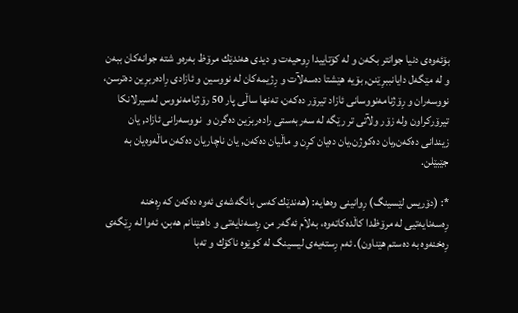بۆئه‌وه‌ی دنیا جوانتر بكه‌ن و له‌ كۆتاییدا رِوحیه‌ت و دیدی هه‌ندێك مرۆظ به‌ره‌و شته‌ جوانه‌كان ببه‌ن و له‌ مێگه‌ل دایانببرِێنن, بۆیه‌ هێشتا ده‌سه‌لآت و رِژیمه‌كان له‌ نووسین و ئازادی رِاده‌ربرِین ده‌ترسن، نووسه‌ران و رِۆژنامه‌نووسانی ئازاد تیرۆر ده‌كه‌ن، ته‌نها ساڵی پار 50 رۆژنامه‌نووس له‌سیرلانكا تیرۆركراون وله‌ زۆر ولآتی تر رێگه‌ له‌ سه‌ربه‌ستی راده‌ربرَین ده‌گرن و  نووسه‌رانی ئازاد, یان زیندانی ده‌كه‌ن,یان ده‌كوژن.یان ده‌یان كرِن و ماڵیان ده‌كه‌ن, یان ناچاریان ده‌كه‌ن ماڵه‌وه‌یان به‌ جێبێلن.

*: (دۆریس لێسینگ) رِوانینی وه‌هایه‌: (هه‌ندێك كه‌س بانگه‌شه‌ی ئه‌وه‌ ده‌كه‌ن كه‌ رِه‌خنه‌ رِه‌سه‌نایه‌تیی له‌ مرۆظدا كاڵده‌كاته‌وه‌، به‌لاَم ئه‌گه‌ر من رِه‌سه‌نایه‌تی و داهێنانم هه‌بن، ئه‌وا له‌ رِێگه‌ی رِه‌خنه‌وه‌ به‌ ده‌ستم هێناون). ئه‌م رِسته‌یه‌ی لیسینگ له‌ كوێوه‌ ناكۆك و ته‌با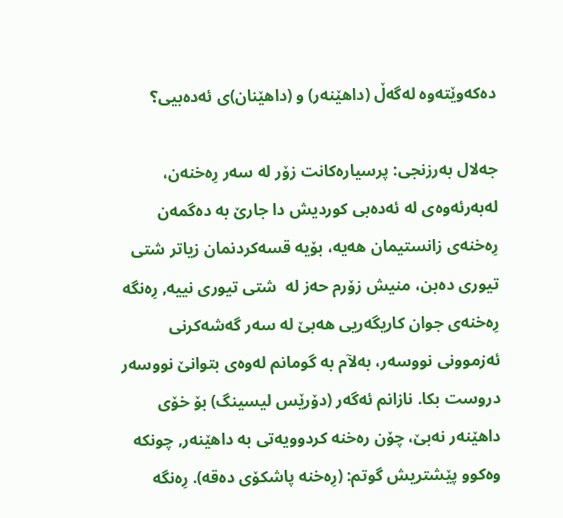ده‌كه‌وێته‌وه‌ له‌گه‌ڵ (داهێنه‌ر) و (داهێنان)ی ئه‌ده‌بیی؟

جه‌لال به‌رزنجی: پرسیاره‌كانت زۆر له‌ سه‌ر رِه‌خنه‌ن، له‌به‌رئه‌وه‌ی له‌ ئه‌ده‌بی كوردیش دا جارێ به‌ ده‌گمه‌ن رِه‌خنه‌ی زانستیمان هه‌یه‌، بۆیه‌ قسه‌كردنمان زیاتر شتی تیوری ده‌بن، منیش زۆرم حه‌ز له‌  شتی تیوری نییه‌, رِه‌نگه‌ رِه‌خنه‌ی جوان كاریگه‌ریی هه‌بێ له‌ سه‌ر گه‌شه‌كرنی ئه‌زموونی نووسه‌ر، به‌لآم به‌ گومانم له‌وه‌ی بتوانێ نووسه‌ر دروست بكا. نازانم ئه‌گه‌ر (دۆرێس لیسینگ) بۆ خۆی داهێنه‌ر نه‌بێ، چۆن ره‌خنه‌ كردوویه‌تی به‌ داهێنه‌ر, چونكه‌ وه‌كوو پێشتریش گوتم: (رِه‌خنه‌ پاشكۆی ده‌قه‌). رِه‌نگه‌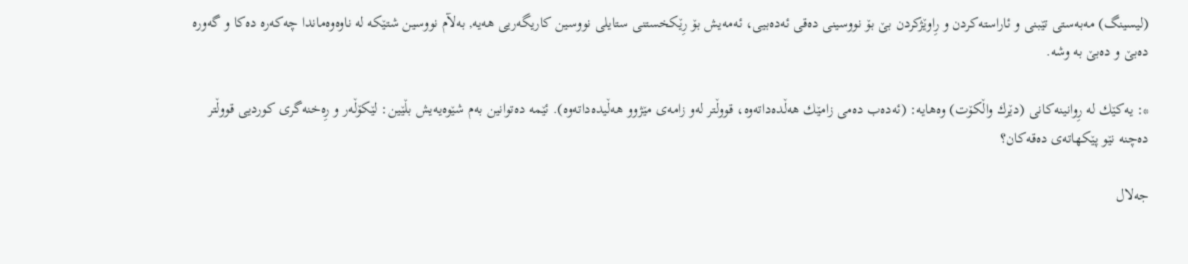(لیسینگ) مه‌به‌ستی تێبنی و ئاراسته‌كردن و رِاوێژكردن بێ بۆ نووسینی ده‌قی ئه‌ده‌بیی، ئه‌مه‌یش بۆ رِێكخستنی ستایلی نووسین كاریگه‌ریی هه‌یه‌, به‌لآم نووسین شتێكه‌ له‌ ناوه‌وه‌ماندا چه‌كه‌ره‌ ده‌كا و گه‌وره‌ ده‌بێ و ده‌بێ به‌ وشه‌.

*: یه‌كێك له‌ رِوانینه‌كانی (دێرك واڵكۆت) وه‌هایه‌: (ئه‌ده‌ب ده‌می زامێك هه‌ڵده‌داته‌وه‌، قووڵتر له‌و زامه‌ی مێژوو هه‌ڵیده‌داته‌وه‌). ئێمه‌ ده‌توانین به‌م شێوه‌یه‌یش بڵێین: لێكۆڵه‌ر و رِه‌خنه‌گری كوردیی قووڵتر ده‌چنه‌ نێو پێكهاته‌ی ده‌قه‌كان؟

جه‌لال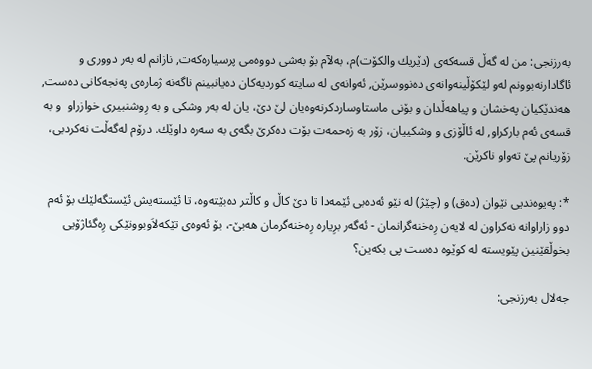به‌رزنجی: من له‌ گه‌ڵ قسه‌كه‌ی (دێریك والكۆت)م، به‌لآم بۆ به‌شی دووه‌می پرسیاره‌كه‌ت, نازانم له‌ به‌ر دووری و ئاگادارنه‌بوونم له‌و لێكۆڵینه‌وانه‌ی ده‌نووسرێن, ئه‌وانه‌ی له‌ سایته‌ كوردیه‌كان ده‌یانبینم ناگه‌نه‌ ژماره‌ی په‌نجه‌كانی ده‌ست, هه‌ندێكیان په‌خشان و پیاهه‌ڵدان و بۆنی ماستاوساردكرنه‌وه‌یان لێ دێ، یان له‌ به‌ر وشكی و به‌ رِوشنبیری خوازراو  و به‌ قسه‌ی ئه‌م باركراو, له‌ ئاڵۆزی و وشكییان، زۆر به‌ زه‌حمه‌ت بۆت ده‌كرێ بگه‌ی به‌ سه‌ره‌ داوێك. درۆم له‌گه‌ڵت نه‌كردبی،  زۆریانم پێ ته‌واو ناكرێن.

*: په‌یوه‌ندیی نێوان (ده‌ق) و (چێژ) له‌ نێو ئه‌ده‌بی ئێمه‌دا تا دێ كاڵ و كاڵتر ده‌بێته‌وه‌، تا ئێسته‌یش ئێستگه‌لێك بۆ ئه‌م دوو زاراوانه‌ نه‌كراون له‌ لایه‌ن رِه‌خنه‌گرانمان - ئه‌گه‌ر برِیاره‌ رِه‌خنه‌گرمان هه‌بێ-، بۆ ئه‌وه‌ی تێكه‌لاَوبوونێكی رِه‌گئاژۆیی بخوڵقێنین پێویسته‌ له‌ كوێوه‌ ده‌ست پی بكه‌ین؟

جه‌لال به‌رزنجی: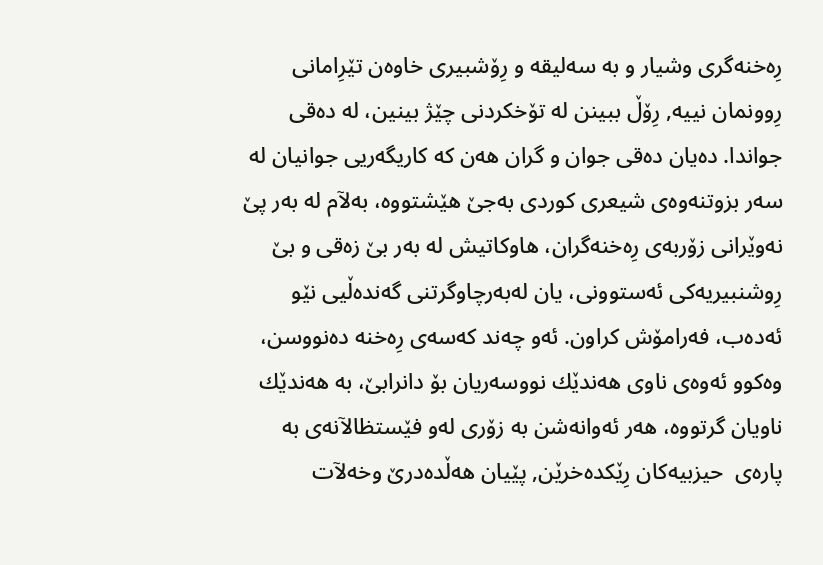رِه‌خنه‌گری وشیار و به‌ سه‌لیقه‌ و رِۆشبیری خاوه‌ن تێرِامانی رِوونمان نییه‌, رِۆڵ ببینن له‌ تۆخكردنی چێژ بینین، له‌ ده‌قی جواندا. ده‌یان ده‌قی جوان و گران هه‌ن كه‌ كاریگه‌ریی جوانیان له‌ سه‌ر بزوتنه‌وه‌ی شیعری كوردی به‌جێ هێشتووه‌، به‌لآم له‌ به‌ر پێ نه‌وێرانی زۆربه‌ی رِه‌خنه‌گران، هاوكاتیش له‌ به‌ر بێ زه‌قی و بێ رِوشنبیریه‌كی ئه‌ستوونی، یان له‌به‌رچاوگرتنی گه‌نده‌ڵیی نێو ئه‌ده‌ب، فه‌رامۆش كراون. ئه‌و چه‌ند كه‌سه‌ی رِه‌خنه‌ ده‌نووسن، وه‌كوو ئه‌وه‌ی ناوی هه‌ندێك نووسه‌ریان بۆ دانرابێ، به‌ هه‌ندێك ناویان گرتووه‌، هه‌ر ئه‌وانه‌شن به‌ زۆری له‌و فێستظالآنه‌ی به‌ پاره‌ی  حیزبیه‌كان رِێكده‌خرێن, پێیان هه‌ڵده‌درێ وخه‌لآت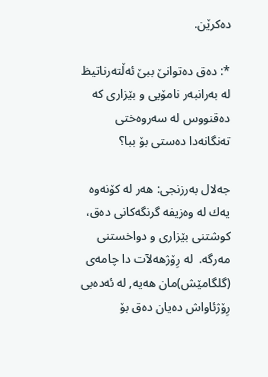ده‌كرێن.

*: ده‌ق ده‌توانێ ببێ ئه‌ڵته‌رناتیظ له‌ به‌رانبه‌ر نامۆیی و بێزاری كه‌ ده‌قنووس له‌ سه‌روه‌ختی ته‌نگانه‌دا ده‌ستی بۆ ببا؟

جه‌لال به‌رزنجی: هه‌ر له‌ كۆنه‌وه‌ یه‌ك له‌ وه‌زیفه‌ گرنگه‌كانی ده‌ق، كوشتنی بێزاری و دواخستنی مه‌رگه‌.  له‌ رِۆژهه‌لآت دا چامه‌ی (گلگامێش)مان هه‌یه‌, له‌ ئه‌ده‌بی رِۆژئاواش ده‌یان ده‌ق بۆ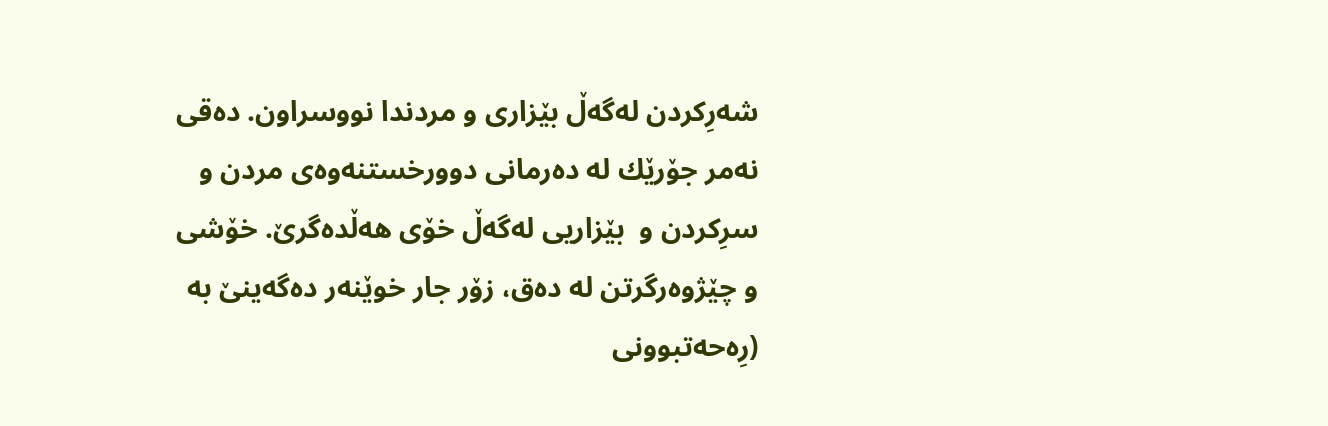شه‌رِكردن له‌گه‌ڵ بێزاری و مردندا نووسراون. ده‌قی نه‌مر جۆرێك له‌ ده‌رمانی دوورخستنه‌وه‌ی مردن و سرِكردن و  بێزاریی له‌گه‌ڵ خۆی هه‌ڵده‌گرێ. خۆشی و چێژوه‌رگرتن له‌ ده‌ق، زۆر جار خوێنه‌ر ده‌گه‌ینێ به‌ (رِه‌حه‌تبوونی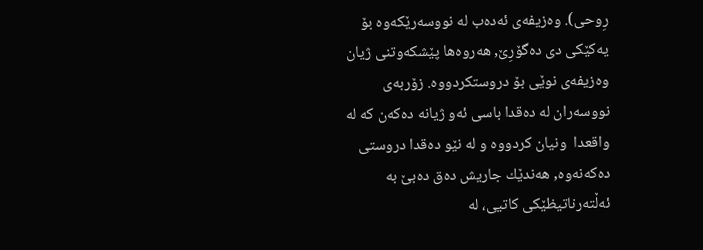رِوحی). وه‌زیفه‌ی ئه‌ده‌ب له‌ نووسه‌رێكه‌وه‌ بۆ یه‌كێكی دی ده‌گۆرِێ, هه‌روه‌ها پێشكه‌وتنی ژیان وه‌زیفه‌ی نوێی بۆ دروستكردووه‌. زۆربه‌ی نووسه‌ران له‌ ده‌قدا باسی ئه‌و ژیانه‌ ده‌كه‌ن كه‌ له‌ واقعدا  ونیان كردووه‌ و له‌ نێو ده‌قدا دروستی ده‌كه‌نه‌وه‌, هه‌ندێك جاریش ده‌ق ده‌بێ به‌ ئه‌ڵته‌رناتیظێكی كاتیی، له‌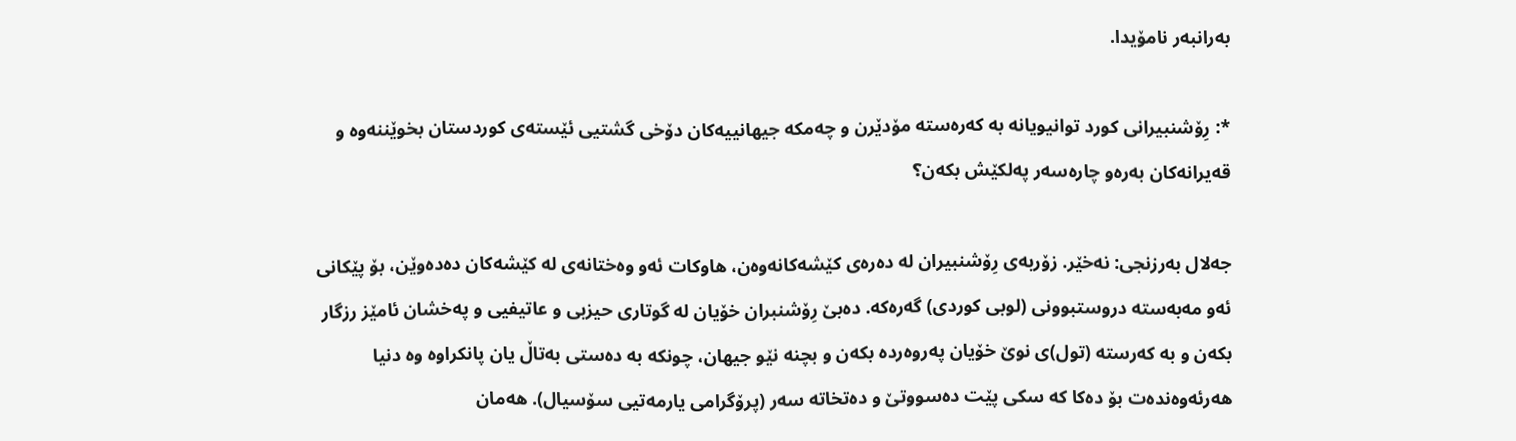به‌رانبه‌ر نامۆیدا.

*: رِۆشنبیرانی كورد توانیویانه‌ به‌ كه‌ره‌سته‌ مۆدێرن و چه‌مكه‌ جیهانییه‌كان دۆخی گشتیی ئێسته‌ی كوردستان بخوێننه‌وه‌ و قه‌یرانه‌كان به‌ره‌و چاره‌سه‌ر په‌لكێش بكه‌ن؟

جه‌لال به‌رزنجی: نه‌خێر. زۆربه‌ی رِۆشنبیران له‌ ده‌ره‌ی كێشه‌كانه‌وه‌ن، هاوكات ئه‌و وه‌ختانه‌ی له‌ كێشه‌كان ده‌ده‌وێن، بۆ پێكانی ئه‌و مه‌به‌سته‌ دروستبوونی (لوبی كوردی) گه‌ره‌كه‌. ده‌بێ رِۆشنبران خۆیان له‌ گوتاری حیزبی و عاتیفیی و په‌خشان ئامێز رزگار بكه‌ن و به‌ كه‌رسته‌ (تول)ی نوێ خۆیان په‌روه‌رده‌ بكه‌ن و بچنه‌ نێو جیهان، چونكه‌ به‌ ده‌ستی به‌تاڵ یان پانكراوه‌ وه‌ دنیا هه‌رئه‌وه‌نده‌ت بۆ ده‌كا كه‌ سكی پێت ده‌سووتێ و ده‌تخاته‌ سه‌ر (پرۆگرامی یارمه‌تیی سۆسیال). هه‌مان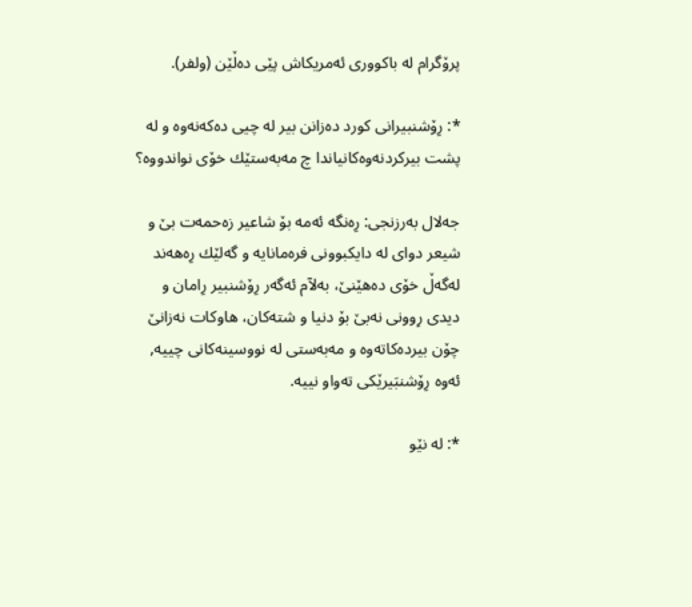پرۆگرام له‌ باكووری ئه‌مریكاش پێی ده‌ڵێن (ولفر).

*: رِۆشنبیرانی كورد ده‌زانن بیر له‌ چیی ده‌كه‌نه‌وه‌ و له‌ پشت بیركردنه‌وه‌كانیاندا چ مه‌به‌ستێك خۆی نواندووه‌؟

جه‌لال به‌رزنجی: رِه‌نگه‌ ئه‌مه‌ بۆ شاعیر زه‌حمه‌ت بێ و شیعر دوای له‌ دایكبوونی فره‌مانایه‌ و گه‌لێك رِه‌هه‌ند له‌گه‌ڵ خۆی ده‌هێنێ، به‌لآم ئه‌گه‌ر رِۆشنبیر رِامان و دیدی رِوونی نه‌بێ بۆ دنیا و شته‌كان، هاوكات نه‌زانێ چۆن بیرده‌كاته‌وه‌ و مه‌به‌ستی له‌ نووسینه‌كانی چییه‌, ئه‌وه‌ رِۆشنبَیرێكی ته‌واو نییه‌.

*: له‌ نێو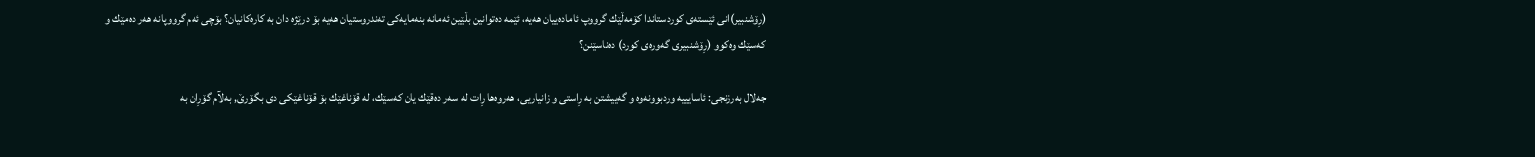(رِۆشنبیر)انی ئێسته‌ی كوردستاندا كۆمه‌ڵێك گرووپ ئاماده‌ییان هه‌یه‌، ئێمه‌ ده‌توانین بڵێین ئه‌مانه‌ بنه‌مایه‌كی ته‌ندروستیان هه‌یه‌ بۆ درێژه‌ دان به‌ كاره‌كانیان؟ بۆچی ئه‌م گرووپانه‌ هه‌ر ده‌مێك و كه‌سێك وه‌كوو (رِۆشنبیری گه‌وره‌ی كورد) ده‌ناسێنن؟

جه‌لال به‌رزنجی: ئاسایییه‌ وردبوونه‌وه‌ و گه‌ییشتن به‌ رِاستی و زانیاریی، هه‌روه‌ها رِات له‌ سه‌ر ده‌قێك یان كه‌سێك، له‌ قۆناغێك بۆ قۆناغێكی دی بگۆرێ, به‌لآم گۆرِان به‌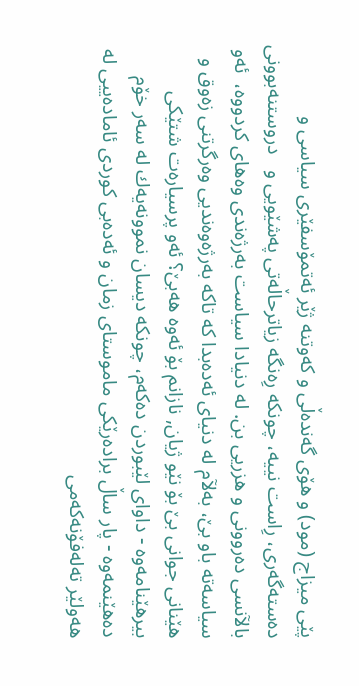پێی میزاج (مود) و هۆی گه‌نده‌ڵی و كه‌وتنه‌ ژێر ئه‌تمۆسفێری سیاسی و ده‌سته‌گه‌ری، رِاست نییه‌، چونكه‌ رِه‌نگه‌ زیاترحاڵه‌تی په‌شێویی و   دروستنه‌بوونی بالآنسی ده‌روونی و هزریی بن. له‌ دنیادا سیاست به‌رژه‌ندی وه‌های كردووه‌،  ئه‌و سیاسه‌ته‌ باو بێ، به‌لآم له‌ دنیای ئه‌ده‌بدا كه‌ تاكه‌ به‌رژه‌وه‌ندیی وه‌رگرتنی زه‌وق و هێنانی جوانی بێ بۆ نێو ژیان, نازانم بۆ ئه‌وه‌ هه‌بێ؟ ئه‌و پرسیاره‌ت شتێكی بیرهێنامه‌وه‌ - داوای لێبوردن ده‌كه‌م، چونكه‌ دیسان نموونه‌یه‌ك له‌ سه‌ر خۆم ده‌هێنمه‌وه‌ - پار ساڵ براده‌رێكی ماموستای زمان و ئه‌ده‌بی كوردی ئاماده‌ییی له‌ هه‌ولێر ته‌له‌فۆنه‌كه‌می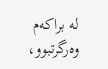له‌ براكه‌م وه‌رگرتبوو،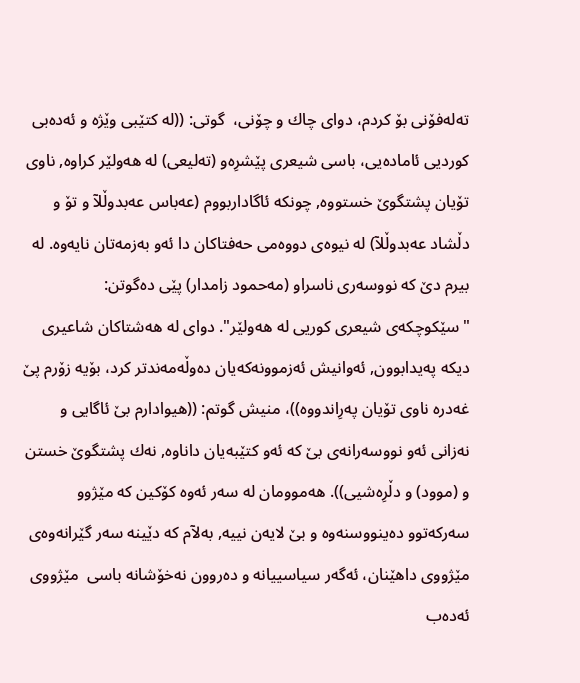ته‌له‌فۆنی بۆ كردم، دوای چاك و چۆنی،  گوتی: ((له‌ كتێبی وێژه‌ و ئه‌ده‌بی كوردیی ئاماده‌یی، باسی شیعری پێشرِه‌و (ته‌لیعی) له‌ هه‌ولێر كراوه‌, ناوی تۆیان پشتگوێ خستووه‌, چونكه‌ ئاگاداربووم (عه‌باس عه‌بدوڵلآ و تۆ و دڵشاد عه‌بدوڵلآ) له‌ نیوه‌ی دووه‌می حه‌فتاكان دا ئه‌و به‌زمه‌تان نایه‌وه‌. له‌ بیرم دێ كه‌ نووسه‌ری ناسراو (مه‌حمود زامدار) پێی ده‌گوتن: "سێكوچكه‌ی شیعری كوریی له‌ هه‌ولێر". دوای له‌ هه‌شتاكان شاعیری دیكه‌ په‌یدابوون, ئه‌وانیش ئه‌زموونه‌كه‌یان ده‌وڵه‌مه‌ندتر كرد، بۆیه‌ زۆرم پێ غه‌دره‌ ناوی تۆیان په‌رِاندووه‌))، منیش گوتم: ((هیوادارم بێ ئاگایی و نه‌زانی ئه‌و نووسه‌رانه‌ی بێ كه‌ ئه‌و كتێبه‌یان داناوه‌, نه‌ك پشتگوێ خستن  و (موود) و دڵرِه‌شیی)). هه‌موومان له‌ سه‌ر ئه‌وه‌ كۆكین كه‌ مێژوو سه‌ركه‌توو ده‌ینووسنه‌وه‌ و بێ لایه‌ن نییه‌, به‌لآم كه‌ دێینه‌ سه‌ر گێرانه‌وه‌ی مێژووی داهێنان، ئه‌گه‌ر سیاسییانه‌ و ده‌روون نه‌خۆشانه‌ باسی  مێژووی ئه‌ده‌ب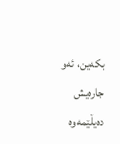بكه‌ین، ئه‌و جاره‌یش ده‌یڵێمه‌وه‌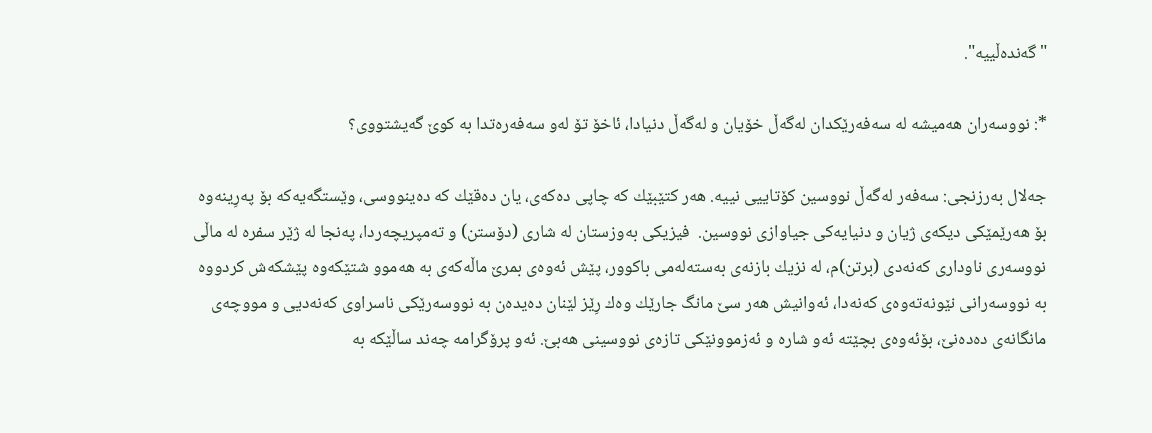"گه‌نده‌ڵییه‌".

*: نووسه‌ران هه‌میشه‌ له‌ سه‌فه‌رێكدان له‌گه‌ڵ خۆیان و له‌گه‌ڵ دنیادا، ئاخۆ تۆ له‌و سه‌فه‌ره‌تدا به‌ كوێ گه‌یشتووی؟

جه‌لال به‌رزنجی: سه‌فه‌ر له‌گه‌ڵ نووسین كۆتاییی نییه‌. هه‌ر كتێبێك كه‌ چاپی ده‌كه‌ی، یان ده‌قێك كه‌ ده‌ینووسی، وێستگه‌یه‌كه‌ بۆ په‌رِینه‌وه‌ بۆ هه‌رێمێكی دیكه‌ی ژیان و دنیایه‌كی جیاوازی نووسین.  فیزیكی به‌وزستان له‌ شاری (دۆستن) و ته‌مپریچه‌ردا، په‌نجا له‌ ژێر سفره‌ له‌ ماڵی نووسه‌ری ناوداری كه‌نه‌دی (برتن)م، له‌ نزیك بازنه‌ی به‌سته‌له‌می باكوور، پێش ئه‌وه‌ی بمرێ ماڵه‌كه‌ی به‌ هه‌موو شتێكه‌وه‌ پێشكه‌ش كردووه‌ به‌ نووسه‌رانی نێونه‌ته‌وه‌ی كه‌نه‌دا، ئه‌وانیش هه‌ر سێ مانگ جارێك وه‌ك رِێز لێنان ده‌یده‌ن به‌ نووسه‌رێكی ناسراوی كه‌نه‌دیی و مووچه‌ی مانگانه‌ی ده‌ده‌نێ، بۆئه‌وه‌ی بچێته‌ ئه‌و شاره‌ و ئه‌زموونێكی تازه‌ی نووسینی هه‌بێ. ئه‌و پرۆگرامه‌ چه‌ند ساڵێكه‌ به‌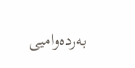به‌رده‌وامیی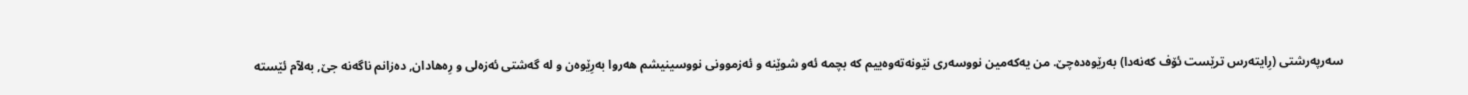سه‌رپه‌رشتی (رِایته‌رس ترێست ئۆف كه‌نه‌دا) به‌رێوه‌ده‌چێ. من یه‌كه‌مین نووسه‌ری نێونه‌ته‌وه‌ییم كه‌ بچمه‌ ئه‌و شوێنه‌ و ئه‌زموونی نووسینیشم هه‌روا به‌رِێوه‌ن و له‌ گه‌شتی ئه‌زه‌لی و رِه‌هادان, ده‌زانم ناگه‌نه‌ جێ, به‌لآم ئێسته‌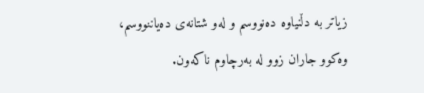زیاتر به‌ دڵنیاوه‌ ده‌نووسم و له‌و شتانه‌ی ده‌یاننووسم، وه‌كوو جاران زوو له‌ به‌رچاوم ناكه‌ون.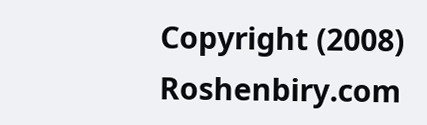Copyright (2008) Roshenbiry.com